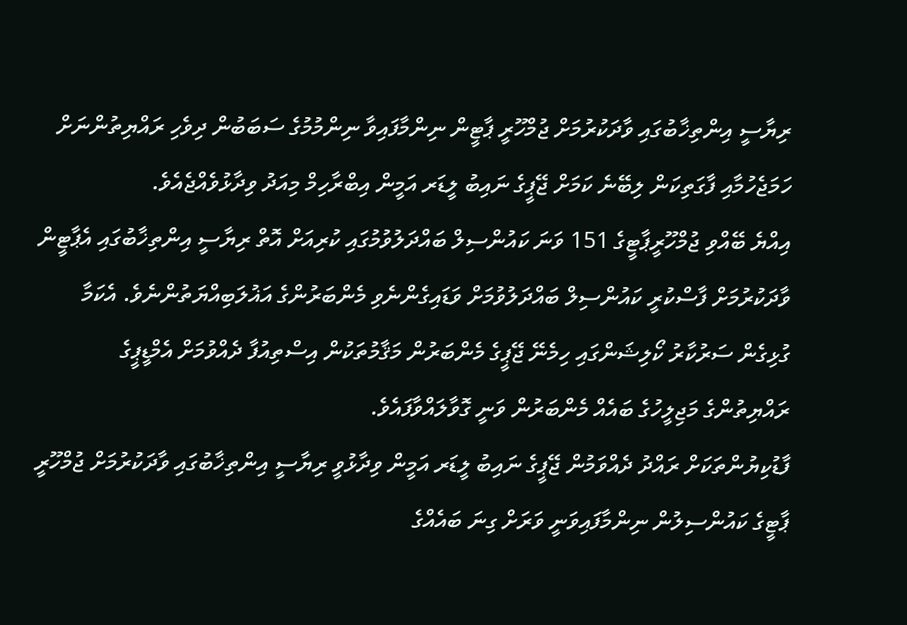ރިޔާސީ އިންތިޚާބުގައި ވާދަކުރުމަށް ޖުމްހޫރީ ޕާޓީން ނިންމާފައިވާ ނިންމުމުގެ ސަބަބުން ދިވެހި ރައްޔިތުންނަށް ހަމަޖެހުމާއި ފާގަތިކަން ލިބޭނެ ކަމަށް ޖޭޕީގެ ނައިބު ލީޑަރ އަމީން އިބްރާހިމް މިއަދު ވިދާޅުވެއްޖެއެވެ.
އިއްޔެ ބޭއްވި ޖުމްހޫރީޕާޓީގެ 151 ވަނަ ކައުންސިލް ބައްދަލުވުމުގައި ކުރިއަށް އޮތް ރިޔާސީ އިންތިޚާބުގައި އެޕާޓީން ވާދަކުރުމަށް ފާސްކުރީ ކައުންސިލް ބައްދަލުވުމަށް ވަޑައިގެންނެވި މެންބަރުންގެ އަޣުލަބިއްޔަތުންނެވެ. އެކަމާ ގުޅިގެން ސަރުކާރު ކޯލިޝަންގައި ހިމެނޭ ޖޭޕީގެ މެންބަރުން މަޤާމުތަކުން އިސްތިއުފާ ދެއްވުމަށް އެމްޑީޕީގެ ރައްޔިތުންގެ މަޖިލީހުގެ ބައެއް މެންބަރުން ވަނީ ގޮވާލައްވާފައެވެ.
ފާޑުކިޔުންތަކަށް ރައްދު ދެއްވަމުން ޖޭޕީގެ ނައިބު ލީޑަރ އަމީން ވިދާޅުވީ ރިޔާސީ އިންތިޚާބުގައި ވާދަކުރުމަށް ޖުމްހޫރީ ޕާޓީގެ ކައުންސިލުން ނިންމާފައިވަނީ ވަރަށް ގިނަ ބައެއްގެ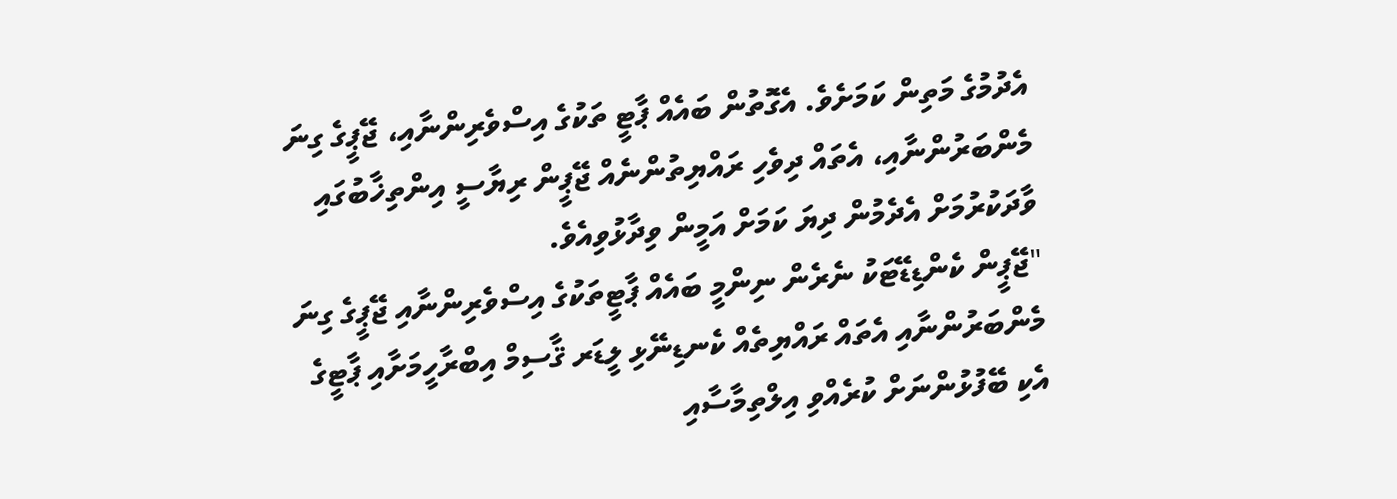އެދުމުގެ މަތިން ކަމަށެވެ. އެގޮތުން ބައެއް ޕާޓީ ތަކުގެ އިސްވެރިންނާއި، ޖޭޕީގެ ގިނަ މެންބަރުންނާއި، އެތައް ދިވެހި ރައްޔިތުންނެއް ޖޭޕީން ރިޔާސީ އިންތިޚާބުގައި ވާދަކުރުމަށް އެދެމުން ދިޔަ ކަމަށް އަމީން ވިދާޅުވިއެވެ.
"ޖޭޕީން ކެންޑިޑޭޓަކު ނެރެން ނިންމީ ބައެއް ޕާޓީތަކުގެ އިސްވެރިންނާއި ޖޭޕީގެ ގިނަ މެންބަރުންނާއި އެތައް ރައްޔިތެއް ކެނޑިނޭޅި ލީޑަރ ޤާސިމް އިބްރާހީމަށާއި ޕާޓީގެ އެކި ބޭފުޅުންނަށް ކުރެއްވި އިލްތިމާސާއި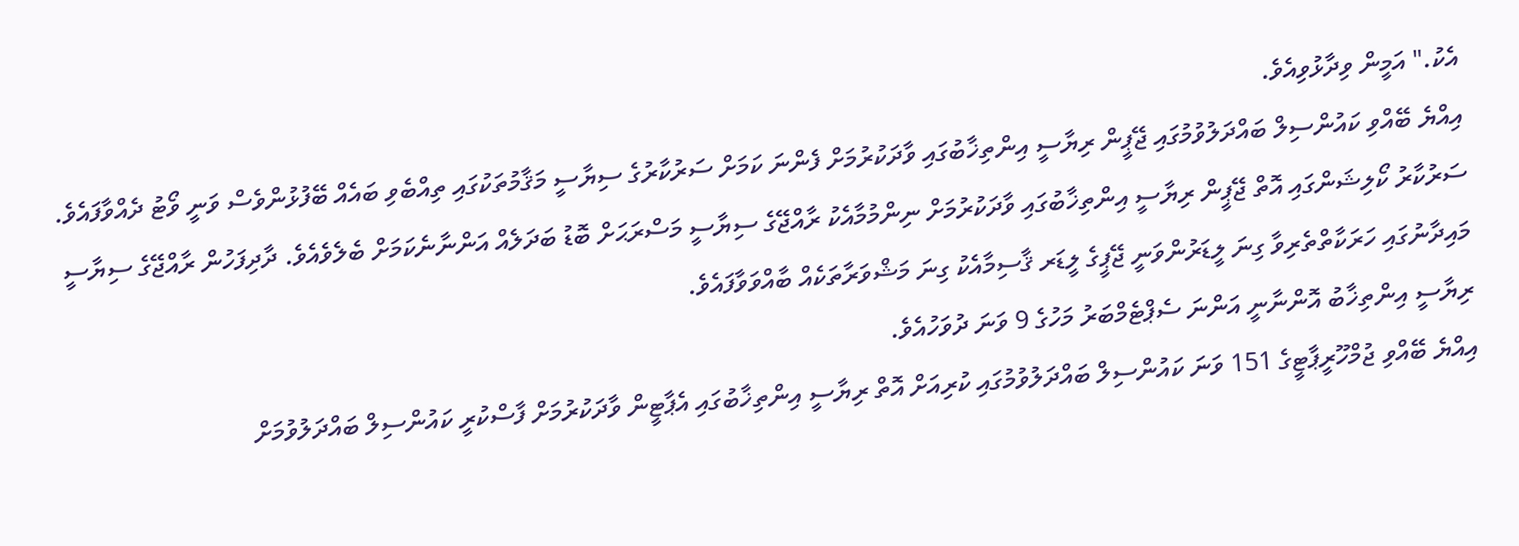އެކު." އަމީން ވިދާޅުވިއެވެ.
އިއްޔެ ބޭއްވި ކައުންސިލް ބައްދަލުވުމުގައި ޖޭޕީން ރިޔާސީ އިންތިޚާބުގައި ވާދަކުރުމަށް ފެންނަ ކަމަށް ސަރުކާރުގެ ސިޔާސީ މަޤާމުތަކުގައި ތިއްބެވި ބައެއް ބޭފުޅުންވެސް ވަނީ ވޯޓު ދެއްވާފައެވެ.
ސަރުކާރު ކޯލިޝަންގައި އޮތް ޖޭޕީން ރިޔާސީ އިންތިޚާބުގައި ވާދަކުރުމަށް ނިންމުމާއެކު ރާއްޖޭގެ ސިޔާސީ މަސްރަޙަށް ބޮޑު ބަދަލެއް އަންނާނެކަމަށް ބެލެވެއެވެ. ދާދިފަހުން ރާއްޖޭގެ ސިޔާސީ މައިދާނުގައި ހަރަކާތްތެރިވާ ގިނަ ލީޑަރުންވަނީ ޖޭޕީގެ ލީޑަރ ޤާސިމާއެކު ގިނަ މަޝްވަރާތަކެއް ބާއްވަވާފައެވެ.
ރިޔާސީ އިންތިޚާބު އޮންނާނީ އަންނަ ސެޕްޓެމްބަރު މަހުގެ 9 ވަނަ ދުވަހުއެވެ.
އިއްޔެ ބޭއްވި ޖުމްހޫރީޕާޓީގެ 151 ވަނަ ކައުންސިލް ބައްދަލުވުމުގައި ކުރިއަށް އޮތް ރިޔާސީ އިންތިޚާބުގައި އެޕާޓީން ވާދަކުރުމަށް ފާސްކުރީ ކައުންސިލް ބައްދަލުވުމަށް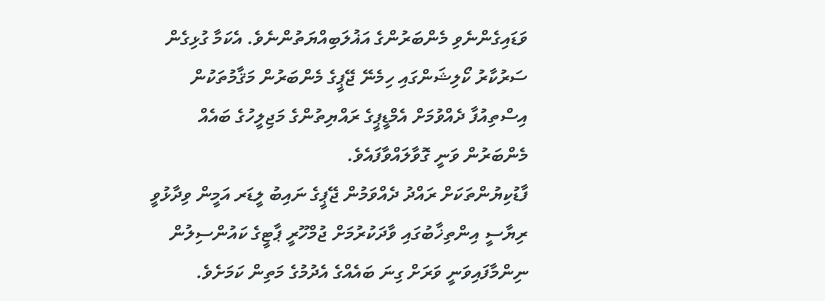ވަޑައިގެންނެވި މެންބަރުންގެ އަޣުލަބިއްޔަތުންނެވެ. އެކަމާ ގުޅިގެން ސަރުކާރު ކޯލިޝަންގައި ހިމެނޭ ޖޭޕީގެ މެންބަރުން މަޤާމުތަކުން އިސްތިއުފާ ދެއްވުމަށް އެމްޑީޕީގެ ރައްޔިތުންގެ މަޖިލީހުގެ ބައެއް މެންބަރުން ވަނީ ގޮވާލައްވާފައެވެ.
ފާޑުކިޔުންތަކަށް ރައްދު ދެއްވަމުން ޖޭޕީގެ ނައިބު ލީޑަރ އަމީން ވިދާޅުވީ ރިޔާސީ އިންތިޚާބުގައި ވާދަކުރުމަށް ޖުމްހޫރީ ޕާޓީގެ ކައުންސިލުން ނިންމާފައިވަނީ ވަރަށް ގިނަ ބައެއްގެ އެދުމުގެ މަތިން ކަމަށެވެ.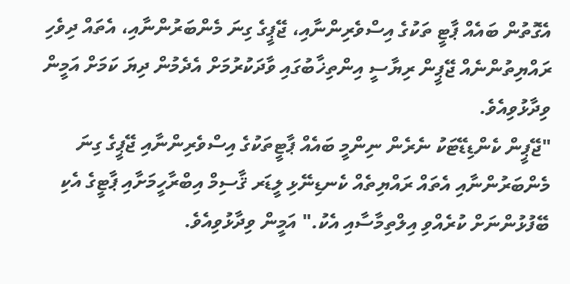އެގޮތުން ބައެއް ޕާޓީ ތަކުގެ އިސްވެރިންނާއި، ޖޭޕީގެ ގިނަ މެންބަރުންނާއި، އެތައް ދިވެހި ރައްޔިތުންނެއް ޖޭޕީން ރިޔާސީ އިންތިޚާބުގައި ވާދަކުރުމަށް އެދެމުން ދިޔަ ކަމަށް އަމީން ވިދާޅުވިއެވެ.
"ޖޭޕީން ކެންޑިޑޭޓަކު ނެރެން ނިންމީ ބައެއް ޕާޓީތަކުގެ އިސްވެރިންނާއި ޖޭޕީގެ ގިނަ މެންބަރުންނާއި އެތައް ރައްޔިތެއް ކެނޑިނޭޅި ލީޑަރ ޤާސިމް އިބްރާހީމަށާއި ޕާޓީގެ އެކި ބޭފުޅުންނަށް ކުރެއްވި އިލްތިމާސާއި އެކު." އަމީން ވިދާޅުވިއެވެ.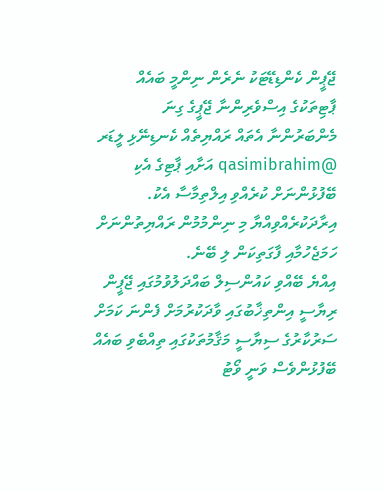ޖޭޕީން ކެންޑިޑޭޓަކު ނެރެން ނިންމީ ބައެއް ޕާޓިތަކުގެ އިސްވެރިންނާ ޖޭޕީގެ ގިނަ މެންބަރުންނާ އެތައް ރައްޔިތެއް ކެނޑިނޭޅި ލީޑަރ @qasimibrahim އަށާއި ޕާޓިގެ އެކި ބޭފުޅުންނަށް ކުރެއްވި އިލްތިމާސާ އެކު. އިރާދަކުރެއްވިއްޔާ މި ނިންމުމުން ރައްޔިތުންނަށް ހަމަޖެހުމާއި ފާގަތިކަން ލި ބޭނެ.
އިއްޔެ ބޭއްވި ކައުންސިލް ބައްދަލުވުމުގައި ޖޭޕީން ރިޔާސީ އިންތިޚާބުގައި ވާދަކުރުމަށް ފެންނަ ކަމަށް ސަރުކާރުގެ ސިޔާސީ މަޤާމުތަކުގައި ތިއްބެވި ބައެއް ބޭފުޅުންވެސް ވަނީ ވޯޓު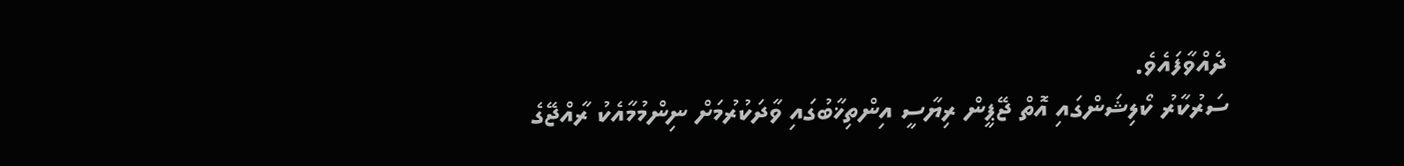ދެއްވާފައެވެ.
ސަރުކާރު ކޯލިޝަންގައި އޮތް ޖޭޕީން ރިޔާސީ އިންތިޚާބުގައި ވާދަކުރުމަށް ނިންމުމާއެކު ރާއްޖޭގެ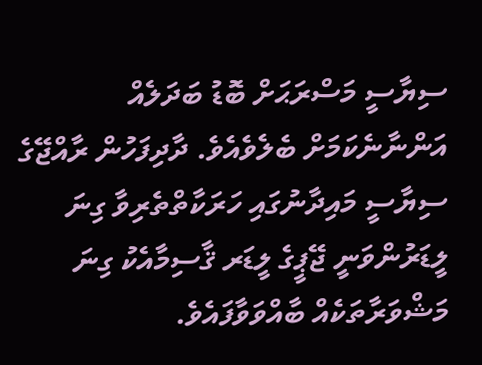ސިޔާސީ މަސްރަޙަށް ބޮޑު ބަދަލެއް އަންނާނެކަމަށް ބެލެވެއެވެ. ދާދިފަހުން ރާއްޖޭގެ ސިޔާސީ މައިދާނުގައި ހަރަކާތްތެރިވާ ގިނަ ލީޑަރުންވަނީ ޖޭޕީގެ ލީޑަރ ޤާސިމާއެކު ގިނަ މަޝްވަރާތަކެއް ބާއްވަވާފައެވެ.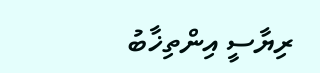ރިޔާސީ އިންތިޚާބު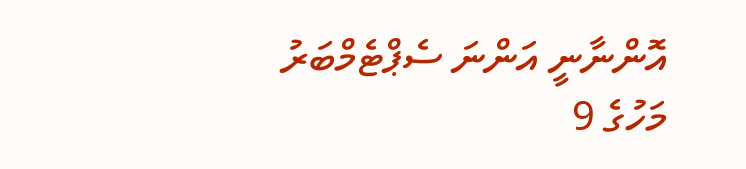އޮންނާނީ އަންނަ ސެޕްޓެމްބަރު މަހުގެ 9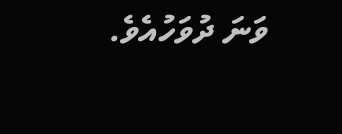ވަނަ ދުވަހުއެވެ.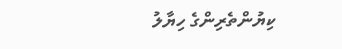ކިޔުންތެރިންގެ ހިޔާލު